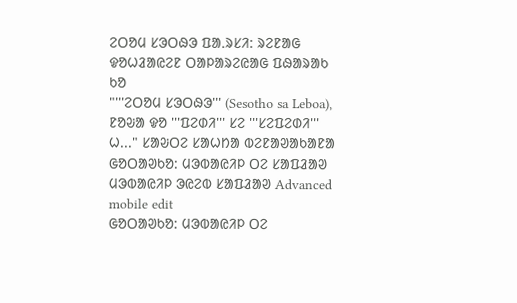ᱮᱛᱚᱢ ᱥᱳᱛᱷᱳ ᱯᱟᱹᱨᱥᱤ: ᱨᱮᱱᱟᱜ ᱫᱚᱦᱲᱟᱭᱮᱱ ᱛᱟᱞᱟᱨᱮᱭᱟᱜ ᱯᱷᱟᱨᱟᱠ ᱠᱚ
"'''ᱮᱛᱚᱢ ᱥᱳᱛᱷᱳ''' (Sesotho sa Leboa), ᱱᱚᱶᱟ ᱫᱚ '''ᱯᱮᱰᱤ''' ᱥᱮ '''ᱥᱮᱯᱮᱰᱤ''' ᱦ..." ᱥᱟᱶᱛᱮ ᱥᱟᱦᱴᱟ ᱵᱮᱱᱟᱣᱟᱠᱟᱱᱟ
ᱜᱚᱛᱟᱣᱠᱚ: ᱢᱳᱵᱟᱭᱤᱞ ᱛᱮ ᱥᱟᱯᱲᱟᱣ ᱢᱳᱵᱟᱭᱤᱞ ᱳᱭᱮᱵ ᱥᱟᱯᱲᱟᱣ Advanced mobile edit
ᱜᱚᱛᱟᱣᱠᱚ: ᱢᱳᱵᱟᱭᱤᱞ ᱛᱮ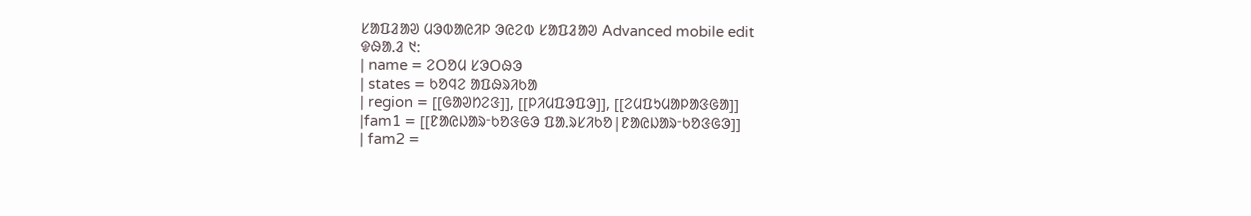ᱥᱟᱯᱲᱟᱣ ᱢᱳᱵᱟᱭᱤᱞ ᱳᱭᱮᱵ ᱥᱟᱯᱲᱟᱣ Advanced mobile edit
ᱫᱷᱟᱹᱲ ᱑:
| name = ᱮᱛᱚᱢ ᱥᱳᱛᱷᱳ
| states = ᱠᱚᱧᱮ ᱟᱯᱷᱨᱤᱠᱟ
| region = [[ᱜᱟᱣᱴᱮᱝ]], [[ᱞᱤᱢᱯᱳᱯᱳ]], [[ᱮᱢᱯᱩᱢᱟᱞᱟᱝᱜᱟ]]
|fam1 = [[ᱱᱟᱭᱡᱟᱨᱼᱠᱚᱝᱜᱳ ᱯᱟᱹᱨᱥᱤᱠᱚ|ᱱᱟᱭᱡᱟᱨᱼᱠᱚᱝᱜᱳ]]
| fam2 =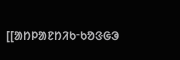[[ᱟᱴᱞᱟᱱᱴᱤᱠᱼᱠᱚᱝᱜᱳ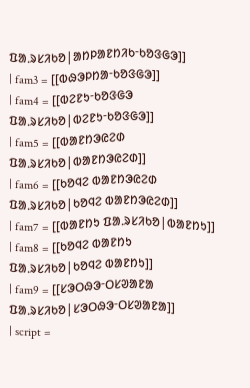ᱯᱟᱹᱨᱥᱤᱠᱚ|ᱟᱴᱞᱟᱱᱴᱤᱠᱼᱠᱚᱝᱜᱳ]]
| fam3 = [[ᱵᱷᱳᱞᱴᱟᱼᱠᱚᱝᱜᱳ]]
| fam4 = [[ᱵᱮᱱᱩᱼᱠᱚᱝᱜᱳ ᱯᱟᱹᱨᱥᱤᱠᱚ|ᱵᱮᱱᱩᱼᱠᱚᱝᱜᱳ]]
| fam5 = [[ᱵᱟᱱᱴᱳᱭᱮᱰ ᱯᱟᱹᱨᱥᱤᱠᱚ|ᱵᱟᱱᱴᱳᱭᱮᱰ]]
| fam6 = [[ᱠᱚᱧᱮ ᱵᱟᱱᱴᱳᱭᱮᱰ ᱯᱟᱹᱨᱥᱤᱠᱚ|ᱠᱚᱧᱮ ᱵᱟᱱᱴᱳᱭᱮᱰ]]
| fam7 = [[ᱵᱟᱱᱴᱩ ᱯᱟᱹᱨᱥᱤᱠᱚ|ᱵᱟᱱᱴᱩ]]
| fam8 = [[ᱠᱚᱧᱮ ᱵᱟᱱᱴᱩ ᱯᱟᱹᱨᱥᱤᱠᱚ|ᱠᱚᱧᱮ ᱵᱟᱱᱴᱩ]]
| fam9 = [[ᱥᱳᱛᱷᱳᱼᱛᱥᱣᱟᱱᱟ ᱯᱟᱹᱨᱥᱤᱠᱚ|ᱥᱳᱛᱷᱳᱼᱛᱥᱣᱟᱱᱟ]]
| script =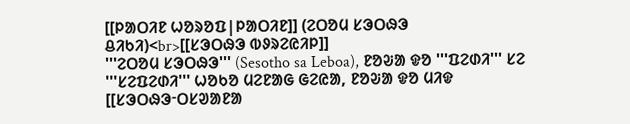[[ᱞᱟᱛᱤᱱ ᱦᱚᱨᱚᱯ|ᱞᱟᱛᱤᱱ]] (ᱮᱛᱚᱢ ᱥᱳᱛᱷᱳ ᱪᱤᱠᱤ)<br>[[ᱥᱳᱛᱷᱳ ᱵᱽᱨᱮᱭᱤᱞ]]
'''ᱮᱛᱚᱢ ᱥᱳᱛᱷᱳ''' (Sesotho sa Leboa), ᱱᱚᱶᱟ ᱫᱚ '''ᱯᱮᱰᱤ''' ᱥᱮ '''ᱥᱮᱯᱮᱰᱤ''' ᱦᱚᱠᱚ ᱢᱮᱱᱟᱜ ᱜᱮᱭᱟ, ᱱᱚᱶᱟ ᱫᱚ ᱢᱤᱫ [[ᱥᱳᱛᱷᱳᱼᱛᱥᱣᱟᱱᱟ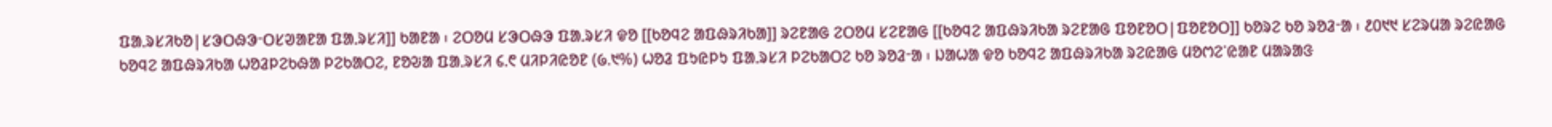ᱯᱟᱹᱨᱥᱤᱠᱚ|ᱥᱳᱛᱷᱳᱼᱛᱥᱣᱟᱱᱟ ᱯᱟᱹᱨᱥᱤ]] ᱠᱟᱱᱟ ᱾ ᱮᱛᱚᱢ ᱥᱳᱛᱷᱳ ᱯᱟᱹᱨᱥᱤ ᱫᱚ [[ᱠᱚᱧᱮ ᱟᱯᱷᱨᱤᱠᱟ]] ᱨᱮᱱᱟᱜ ᱮᱛᱚᱢ ᱥᱮᱱᱟᱜ [[ᱠᱚᱧᱮ ᱟᱯᱷᱨᱤᱠᱟ ᱨᱮᱱᱟᱜ ᱯᱚᱱᱚᱛ|ᱯᱚᱱᱚᱛ]] ᱠᱚᱨᱮ ᱠᱚ ᱨᱚᱲᱼᱟ ᱾ ᱒᱐᱑᱑ ᱥᱮᱨᱢᱟ ᱨᱮᱭᱟᱜ ᱠᱚᱧᱮ ᱟᱯᱷᱨᱤᱠᱟ ᱦᱚᱲᱞᱮᱠᱷᱟ ᱞᱮᱠᱟᱛᱮ, ᱱᱚᱶᱟ ᱯᱟᱹᱨᱥᱤ ᱔.᱖ ᱢᱤᱞᱤᱭᱚᱱ (᱙.᱑%) ᱦᱚᱲ ᱯᱩᱭᱞᱩ ᱯᱟᱹᱨᱥᱤ ᱞᱮᱠᱟᱛᱮ ᱠᱚ ᱨᱚᱲᱼᱟ ᱾ ᱡᱟᱦᱟ ᱫᱚ ᱠᱚᱧᱮ ᱟᱯᱷᱨᱤᱠᱟ ᱨᱮᱭᱟᱜ ᱢᱚᱬᱮᱸᱭᱟᱱ ᱢᱟᱨᱟᱝ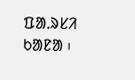ᱯᱟᱹᱨᱥᱤ ᱠᱟᱱᱟ ᱾